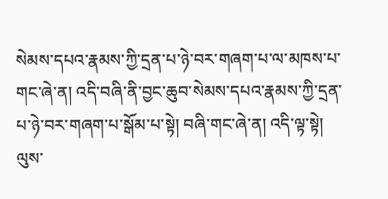སེམས་དཔའ་རྣམས་ཀྱི་དྲན་པ་ཉེ་བར་གཞག་པ་ལ་མཁས་པ་གང་ཞེ་ན། འདི་བཞི་ནི་བྱང་ཆུབ་སེམས་དཔའ་རྣམས་ཀྱི་དྲན་པ་ཉེ་བར་གཞག་པ་སྒོམ་པ་སྟེ། བཞི་གང་ཞེ་ན། འདི་ལྟ་སྟེ། ལུས་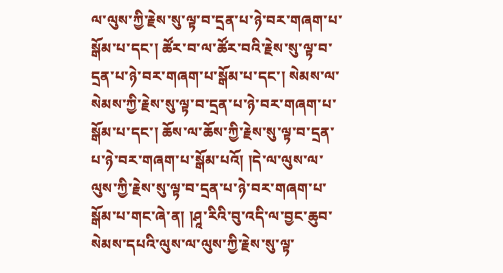ལ་ལུས་ཀྱི་རྗེས་སུ་ལྟ་བ་དྲན་པ་ཉེ་བར་གཞག་པ་སྒོམ་པ་དང་། ཚོར་བ་ལ་ཚོར་བའི་རྗེས་སུ་ལྟ་བ་དྲན་པ་ཉེ་བར་གཞག་པ་སྒོམ་པ་དང་། སེམས་ལ་སེམས་ཀྱི་རྗེས་སུ་ལྟ་བ་དྲན་པ་ཉེ་བར་གཞག་པ་སྒོམ་པ་དང་། ཆོས་ལ་ཆོས་ཀྱི་རྗེས་སུ་ལྟ་བ་དྲན་པ་ཉེ་བར་གཞག་པ་སྒོམ་པའོ། །དེ་ལ་ལུས་ལ་ལུས་ཀྱི་རྗེས་སུ་ལྟ་བ་དྲན་པ་ཉེ་བར་གཞག་པ་སྒོམ་པ་གང་ཞེ་ན། །ཤཱ་རིའི་བུ་འདི་ལ་བྱང་ཆུབ་སེམས་དཔའི་ལུས་ལ་ལུས་ཀྱི་རྗེས་སུ་ལྟ་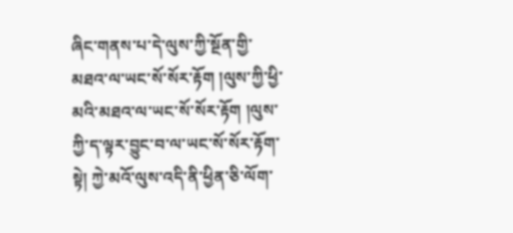ཞིང་གནས་པ་དེ་ལུས་ཀྱི་སྔོན་གྱི་མཐའ་ལ་ཡང་སོ་སོར་རྟོག །ལུས་ཀྱི་ཕྱི་མའི་མཐའ་ལ་ཡང་སོ་སོར་རྟོག །ལུས་ཀྱི་ད་ལྟར་བྱུང་བ་ལ་ཡང་སོ་སོར་རྟོག་སྟེ། ཀྱེ་མའོ་ལུས་འདི་ནི་ཕྱིན་ཅི་ལོག་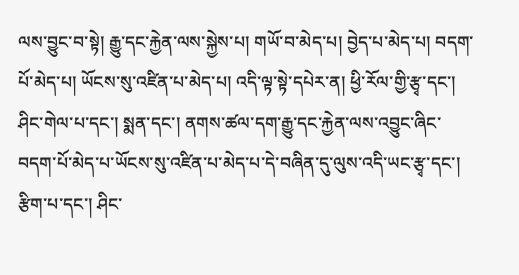ལས་བྱུང་བ་སྟེ། རྒྱུ་དང་རྐྱེན་ལས་སྐྱེས་པ། གཡོ་བ་མེད་པ། བྱེད་པ་མེད་པ། བདག་པོ་མེད་པ། ཡོངས་སུ་འཛིན་པ་མེད་པ། འདི་ལྟ་སྟེ་དཔེར་ན། ཕྱི་རོལ་གྱི་རྩྭ་དང་། ཤིང་གེལ་པ་དང་། སྨན་དང་། ནགས་ཚལ་དག་རྒྱུ་དང་རྐྱེན་ལས་འབྱུང་ཞིང་བདག་པོ་མེད་པ་ཡོངས་སུ་འཛིན་པ་མེད་པ་དེ་བཞིན་དུ་ལུས་འདི་ཡང་རྩྭ་དང་། རྩིག་པ་དང་། ཤིང་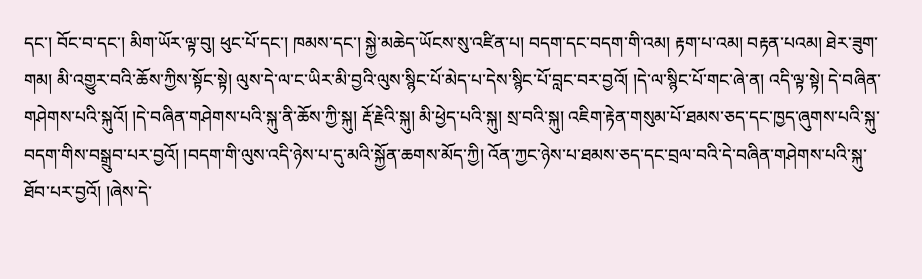དང་། བོང་བ་དང་། མིག་ཡོར་ལྟ་བུ། ཕུང་པོ་དང་། ཁམས་དང་། སྐྱེ་མཆེད་ཡོངས་སུ་འཛིན་པ། བདག་དང་བདག་གི་འམ། རྟག་པ་འམ། བརྟན་པའམ། ཐེར་ཟུག་གམ། མི་འགྱུར་བའི་ཆོས་ཀྱིས་སྟོང་སྟེ། ལུས་དེ་ལ་ང་ཡིར་མི་བྱའི་ལུས་སྙིང་པོ་མེད་པ་དེས་སྙིང་པོ་བླང་བར་བྱའོ། །དེ་ལ་སྙིང་པོ་གང་ཞེ་ན། འདི་ལྟ་སྟེ། དེ་བཞིན་གཤེགས་པའི་སྐུའོ། །དེ་བཞིན་གཤེགས་པའི་སྐུ་ནི་ཆོས་ཀྱི་སྐུ། རྡོ་རྗེའི་སྐུ། མི་ཕྱེད་པའི་སྐུ། སྲ་བའི་སྐུ། འཇིག་རྟེན་གསུམ་པོ་ཐམས་ཅད་དང་ཁྱད་ཞུགས་པའི་སྐུ་བདག་གིས་བསྒྲུབ་པར་བྱའོ། །བདག་གི་ལུས་འདི་ཉེས་པ་དུ་མའི་སྐྱོན་ཆགས་མོད་ཀྱི། འོན་ཀྱང་ཉེས་པ་ཐམས་ཅད་དང་བྲལ་བའི་དེ་བཞིན་གཤེགས་པའི་སྐུ་ཐོབ་པར་བྱའོ། །ཞེས་དེ་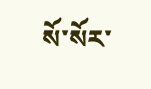སོ་སོར་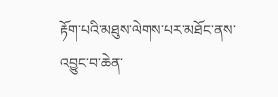རྟོག་པའི་མཐུས་ལེགས་པར་མཐོང་ནས་འབྱུང་བ་ཆེན་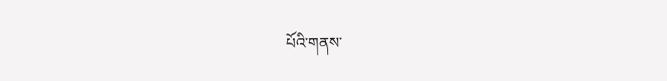པོའི་གནས་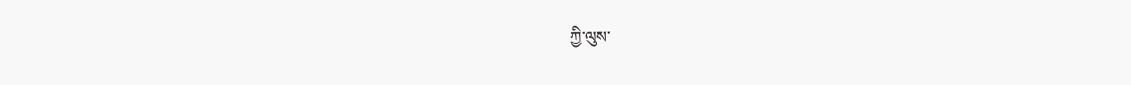ཀྱི་ལུས་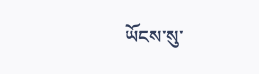ཡོངས་སུ་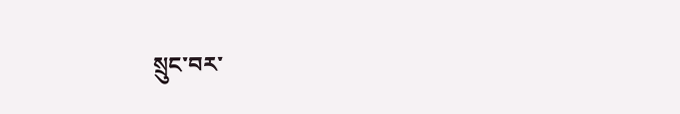སྲུང་བར་